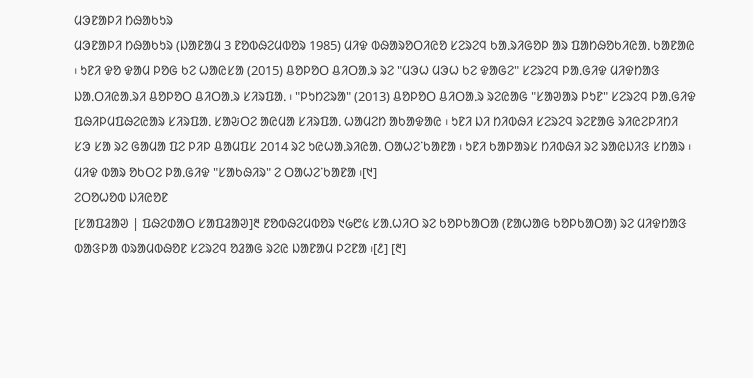ᱢᱳᱱᱟᱞᱤ ᱴᱷᱟᱠᱩᱨ
ᱢᱳᱱᱟᱞᱤ ᱴᱷᱟᱠᱩᱨ (ᱡᱟᱱᱟᱢ 3 ᱱᱚᱵᱷᱮᱢᱵᱚᱨ 1985) ᱢᱤᱫ ᱵᱷᱟᱨᱚᱛᱤᱭᱚ ᱥᱮᱨᱮᱧ ᱠᱟᱹᱨᱤᱜᱚᱞ ᱟᱨ ᱯᱟᱴᱷᱚᱠᱤᱭᱟᱹ ᱠᱟᱱᱟᱭ ᱾ ᱩᱱᱤ ᱫᱚ ᱫᱟᱢ ᱞᱚᱜ ᱠᱮ ᱦᱟᱭᱥᱟ (2015) ᱪᱚᱞᱚᱛ ᱪᱤᱛᱟᱹᱨ ᱨᱮ "ᱢᱳᱦ ᱢᱳᱦ ᱠᱮ ᱫᱟᱜᱮ" ᱥᱮᱨᱮᱧ ᱞᱟᱹᱜᱤᱫ ᱢᱤᱫᱴᱟᱝ ᱡᱟᱹᱛᱤᱭᱟᱹᱨᱤ ᱪᱚᱞᱚᱛ ᱪᱤᱛᱟᱹᱨ ᱥᱤᱨᱯᱟᱹ ᱾ "ᱞᱩᱴᱮᱨᱟ" (2013) ᱪᱚᱞᱚᱛ ᱪᱤᱛᱟᱹᱨ ᱨᱮᱭᱟᱜ "ᱥᱟᱣᱟᱨ ᱞᱩᱱ" ᱥᱮᱨᱮᱧ ᱞᱟᱹᱜᱤᱫ ᱯᱷᱤᱞᱢᱯᱷᱮᱭᱟᱨ ᱥᱤᱨᱯᱟᱹ ᱥᱟᱶᱛᱮ ᱟᱭᱢᱟ ᱥᱤᱨᱯᱟᱹ ᱦᱟᱢᱮᱴ ᱟᱠᱟᱫᱟᱭ ᱾ ᱩᱱᱤ ᱡᱤ ᱴᱤᱵᱷᱤ ᱥᱮᱨᱮᱧ ᱨᱮᱱᱟᱜ ᱨᱤᱭᱮᱞᱤᱴᱤ ᱥᱳ ᱥᱟ ᱨᱮ ᱜᱟᱢᱟ ᱯᱮ ᱞᱤᱞ ᱪᱟᱢᱯᱥ 2014 ᱨᱮ ᱩᱭᱦᱟᱹᱨᱤᱭᱟᱹ ᱛᱟᱦᱮᱸᱠᱟᱱᱟ ᱾ ᱩᱱᱤ ᱠᱟᱞᱟᱨᱥ ᱴᱤᱵᱷᱤ ᱨᱮ ᱨᱟᱭᱡᱤᱝ ᱥᱴᱟᱨ ᱾ ᱢᱤᱫ ᱵᱟᱨ ᱚᱠᱛᱮ ᱞᱟᱹᱜᱤᱫ "ᱥᱟᱠᱷᱤᱨ" ᱮ ᱛᱟᱦᱮᱸᱠᱟᱱᱟ ᱾[᱑]
ᱮᱛᱚᱦᱚᱵ ᱡᱤᱭᱚᱱ
[ᱥᱟᱯᱲᱟᱣ | ᱯᱷᱮᱰᱟᱛ ᱥᱟᱯᱲᱟᱣ]᱓ ᱱᱚᱵᱷᱮᱢᱵᱚᱨ ᱑᱙᱘᱕ ᱥᱟᱹᱦᱤᱛ ᱨᱮ ᱠᱚᱞᱠᱟᱛᱟ (ᱱᱟᱦᱟᱜ ᱠᱚᱞᱠᱟᱛᱟ) ᱨᱮ ᱢᱤᱫᱴᱟᱝ ᱵᱟᱝᱞᱟ ᱵᱨᱟᱢᱵᱷᱚᱱ ᱥᱮᱨᱮᱧ ᱚᱲᱟᱜ ᱨᱮᱭ ᱡᱟᱱᱟᱢ ᱞᱮᱱᱟ ᱾[᱒] [᱓]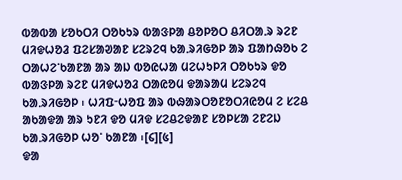ᱵᱟᱵᱟ ᱥᱚᱠᱛᱤ ᱛᱚᱠᱩᱨ ᱵᱟᱝᱞᱟ ᱪᱚᱞᱚᱛ ᱪᱤᱛᱟᱹᱨ ᱨᱮᱱ ᱢᱤᱫᱦᱚᱲ ᱯᱮᱥᱟᱣᱟᱱ ᱥᱮᱨᱮᱧ ᱠᱟᱹᱨᱤᱜᱚᱞ ᱟᱨ ᱯᱟᱴᱷᱚᱠ ᱮ ᱛᱟᱦᱮᱸᱠᱟᱱᱟ ᱟᱨ ᱟᱡ ᱵᱚᱭᱦᱟ ᱢᱮᱦᱩᱞᱤ ᱛᱚᱠᱩᱨ ᱫᱚ ᱵᱟᱝᱞᱟ ᱨᱮᱱ ᱢᱤᱫᱦᱚᱲ ᱛᱟᱭᱚᱢ ᱫᱟᱨᱟᱢ ᱥᱮᱨᱮᱧ ᱠᱟᱹᱨᱤᱜᱚᱞ ᱾ ᱦᱤᱯᱼᱦᱚᱯ ᱟᱨ ᱵᱷᱟᱨᱛᱚᱱᱚᱛᱤᱭᱚᱢ ᱮ ᱥᱮᱪ ᱟᱠᱟᱫᱟ ᱟᱨ ᱩᱱᱤ ᱫᱚ ᱢᱤᱫ ᱥᱮᱪᱮᱫᱟᱱ ᱥᱚᱞᱥᱟ ᱮᱱᱮᱡ ᱠᱟᱹᱨᱤᱜᱚᱞ ᱦᱚᱸ ᱠᱟᱱᱟ ᱾[᱔][᱕]
ᱫᱟ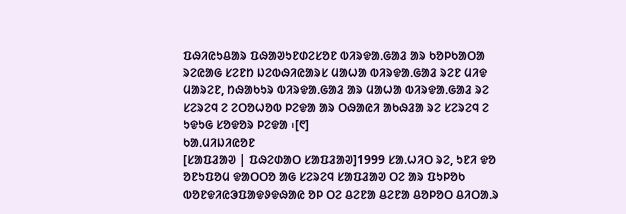ᱯᱷᱤᱭᱩᱪᱟᱨ ᱯᱷᱟᱣᱩᱱᱰᱮᱥᱚᱱ ᱵᱤᱨᱫᱟᱹᱜᱟᱲ ᱟᱨ ᱠᱚᱞᱠᱟᱛᱟ ᱨᱮᱭᱟᱜ ᱥᱮᱱᱴ ᱡᱮᱵᱷᱤᱭᱟᱨᱥ ᱢᱟᱦᱟ ᱵᱤᱨᱫᱟᱹᱜᱟᱲ ᱨᱮᱱ ᱢᱤᱫ ᱢᱟᱨᱮᱱ, ᱴᱷᱟᱠᱩᱨ ᱵᱤᱨᱫᱟᱹᱜᱟᱲ ᱟᱨ ᱢᱟᱦᱟ ᱵᱤᱨᱫᱟᱹᱜᱟᱲ ᱨᱮ ᱥᱮᱨᱮᱧ ᱮ ᱮᱛᱚᱦᱚᱵ ᱞᱮᱫᱟ ᱟᱨ ᱛᱷᱟᱭᱤ ᱟᱠᱷᱲᱟ ᱨᱮ ᱥᱮᱨᱮᱧ ᱮ ᱩᱫᱩᱜ ᱥᱚᱫᱚᱨ ᱞᱮᱫᱟ ᱾[᱖]
ᱠᱟᱹᱢᱤᱡᱤᱭᱚᱱ
[ᱥᱟᱯᱲᱟᱣ | ᱯᱷᱮᱰᱟᱛ ᱥᱟᱯᱲᱟᱣ]1999 ᱥᱟᱹᱦᱤᱛ ᱨᱮ, ᱩᱱᱤ ᱫᱚ ᱚᱱᱩᱯᱚᱢ ᱫᱟᱛᱛᱚ ᱟᱜ ᱥᱮᱨᱮᱧ ᱥᱟᱯᱲᱟᱣ ᱛᱮ ᱟᱨ ᱯᱩᱞᱚᱠ ᱵᱚᱱᱫᱤᱭᱳᱯᱟᱫᱽᱫᱷᱟᱭ ᱚᱞ ᱛᱮ ᱪᱮᱱᱟ ᱪᱮᱱᱟ ᱪᱚᱞᱚᱛ ᱪᱤᱛᱟᱹᱨ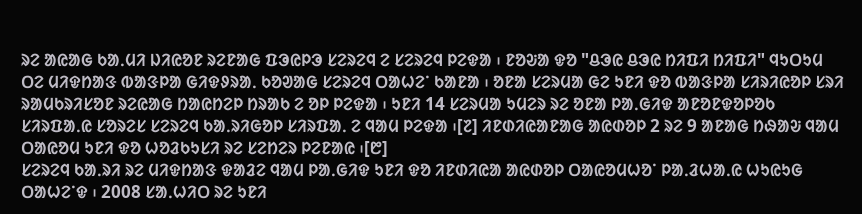ᱨᱮ ᱟᱭᱟᱜ ᱠᱟᱹᱢᱤ ᱡᱤᱭᱚᱱ ᱨᱮᱱᱟᱜ ᱯᱳᱭᱞᱳ ᱥᱮᱨᱮᱧ ᱮ ᱥᱮᱨᱮᱧ ᱞᱮᱫᱟ ᱾ ᱱᱚᱶᱟ ᱫᱚ "ᱪᱳᱭ ᱪᱳᱭ ᱴᱤᱯᱤ ᱴᱤᱯᱤ" ᱧᱩᱛᱩᱢ ᱛᱮ ᱢᱤᱫᱴᱟᱝ ᱵᱟᱝᱞᱟ ᱜᱤᱫᱽᱨᱟᱹ ᱠᱚᱣᱟᱜ ᱥᱮᱨᱮᱧ ᱛᱟᱦᱮᱸ ᱠᱟᱱᱟ ᱾ ᱚᱱᱟ ᱥᱮᱨᱢᱟ ᱜᱮ ᱩᱱᱤ ᱫᱚ ᱵᱟᱝᱞᱟ ᱥᱤᱨᱤᱭᱚᱞ ᱥᱨᱤ ᱨᱟᱢᱠᱨᱤᱥᱚᱱ ᱨᱮᱭᱟᱜ ᱴᱟᱭᱴᱮᱞ ᱴᱨᱟᱠ ᱮ ᱚᱞ ᱞᱮᱫᱟ ᱾ ᱩᱱᱤ 14 ᱥᱮᱨᱢᱟ ᱩᱢᱮᱨ ᱨᱮ ᱚᱱᱟ ᱞᱟᱹᱜᱤᱫ ᱟᱱᱚᱱᱫᱚᱞᱚᱠ ᱥᱤᱨᱯᱟᱹᱭ ᱥᱚᱨᱮᱥ ᱥᱮᱨᱮᱧ ᱠᱟᱹᱨᱤᱜᱚᱞ ᱥᱤᱨᱯᱟᱹ ᱮ ᱧᱟᱢ ᱞᱮᱫᱟ ᱾[᱗] ᱤᱱᱰᱤᱭᱟᱱᱟᱜ ᱟᱭᱰᱚᱞ 2 ᱨᱮ 9 ᱟᱱᱟᱜ ᱴᱷᱟᱶ ᱧᱟᱢ ᱛᱟᱭᱚᱢ ᱩᱱᱤ ᱫᱚ ᱦᱚᱲᱠᱩᱥᱤ ᱨᱮ ᱥᱮᱴᱮᱨ ᱞᱮᱱᱟᱭ ᱾[᱘]
ᱥᱮᱨᱮᱧ ᱠᱟᱹᱨᱤ ᱨᱮ ᱢᱤᱫᱴᱟᱝ ᱫᱟᱲᱮ ᱧᱟᱢ ᱞᱟᱹᱜᱤᱫ ᱩᱱᱤ ᱫᱚ ᱤᱱᱰᱤᱭᱟ ᱟᱭᱰᱚᱞ ᱛᱟᱭᱚᱢᱦᱚᱸ ᱞᱟᱹᱲᱦᱟᱹᱭ ᱦᱩᱭᱩᱜ ᱛᱟᱦᱮᱸᱫ ᱾ 2008 ᱥᱟᱹᱦᱤᱛ ᱨᱮ ᱩᱱᱤ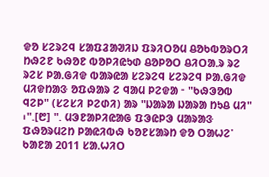ᱫᱚ ᱥᱮᱨᱮᱧ ᱥᱟᱯᱲᱟᱣᱤᱡ ᱯᱨᱤᱛᱚᱢ ᱪᱚᱠᱵᱚᱨᱛᱤ ᱴᱷᱮᱱ ᱠᱷᱚᱱ ᱵᱚᱞᱤᱭᱩᱰ ᱪᱚᱞᱚᱛ ᱪᱤᱛᱟᱹᱨ ᱨᱮ ᱨᱮᱥ ᱞᱟᱹᱜᱤᱫ ᱵᱟᱨᱭᱟ ᱥᱮᱨᱮᱧ ᱥᱮᱨᱮᱧ ᱞᱟᱹᱜᱤᱫ ᱢᱤᱫᱴᱟᱝ ᱚᱯᱷᱟᱨ ᱮ ᱧᱟᱢ ᱞᱮᱫᱟ ᱼ "ᱠᱷᱳᱚᱵ ᱧᱮᱞ" (ᱥᱮᱥᱤ ᱞᱮᱰᱤ) ᱟᱨ "ᱡᱟᱨᱟ ᱡᱟᱨᱟ ᱴᱩᱪ ᱢᱤ" ᱾".[᱘] ". ᱢᱳᱱᱟᱞᱤᱭᱟᱜ ᱯᱳᱭᱞᱳ ᱢᱟᱨᱟᱝ ᱯᱷᱚᱨᱢᱮᱴ ᱞᱟᱭᱤᱵᱷ ᱠᱚᱱᱥᱟᱨᱴ ᱫᱚ ᱛᱟᱦᱮᱸ ᱠᱟᱱᱟ 2011 ᱥᱟᱹᱦᱤᱛ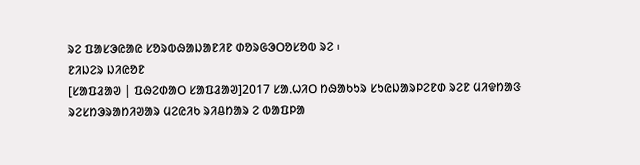ᱨᱮ ᱯᱟᱥᱳᱭᱟᱭ ᱥᱚᱨᱵᱷᱟᱡᱟᱱᱤᱱ ᱰᱚᱨᱜᱳᱛᱚᱥᱚᱵ ᱨᱮ ᱾
ᱱᱤᱡᱮᱨ ᱡᱤᱭᱚᱱ
[ᱥᱟᱯᱲᱟᱣ | ᱯᱷᱮᱰᱟᱛ ᱥᱟᱯᱲᱟᱣ]2017 ᱥᱟᱹᱦᱤᱛ ᱴᱷᱟᱠᱩᱨ ᱥᱩᱭᱡᱟᱨᱞᱮᱱᱰ ᱨᱮᱱ ᱢᱤᱫᱴᱟᱝ ᱨᱮᱥᱴᱳᱨᱟᱴᱤᱣᱟᱨ ᱢᱮᱭᱤᱠ ᱨᱤᱪᱴᱟᱨ ᱮ ᱵᱟᱯᱞᱟ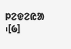ᱞᱮᱫᱮᱭᱟ ᱾[᱙]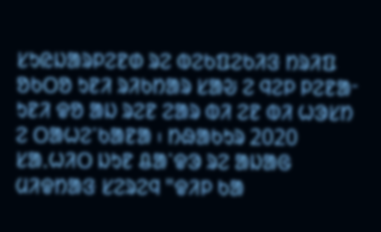ᱥᱩᱭᱡᱟᱨᱞᱮᱱᱰ ᱨᱮ ᱵᱮᱠᱯᱮᱠᱤᱝ ᱴᱨᱤᱯ ᱚᱠᱛᱚ ᱩᱱᱤ ᱨᱤᱠᱴᱟᱨ ᱥᱟᱶ ᱮ ᱧᱮᱞ ᱞᱮᱱᱟᱼ ᱩᱱᱤ ᱫᱚ ᱟᱡ ᱨᱮᱱ ᱮᱟᱨ ᱵᱤ ᱮᱱ ᱵᱤ ᱦᱳᱥᱴ ᱮ ᱛᱟᱦᱮᱸᱠᱟᱱᱟ ᱾ ᱴᱷᱟᱠᱩᱨ 2020 ᱥᱟᱹᱦᱤᱛ ᱡᱩᱱ ᱪᱟᱸᱫᱳ ᱨᱮ ᱟᱡᱟᱜ ᱢᱤᱫᱴᱟᱝ ᱥᱮᱨᱮᱧ "ᱫᱤᱞ ᱠᱟ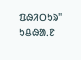ᱯᱷᱤᱛᱩᱨ" ᱩᱪᱷᱟᱹᱱ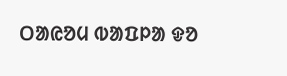ᱛᱟᱭᱚᱢ ᱵᱟᱯᱞᱟ ᱫᱚ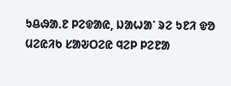ᱩᱪᱷᱟᱹᱱ ᱞᱮᱫᱟᱭ, ᱡᱟᱦᱟᱸ ᱨᱮ ᱩᱱᱤ ᱫᱚ ᱢᱮᱭᱤᱠ ᱥᱟᱶᱛᱮᱭ ᱧᱮᱞ ᱞᱮᱱᱟ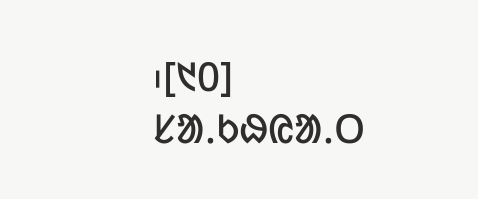᱾[᱑᱐]
ᱥᱟᱹᱠᱷᱭᱟᱹᱛ